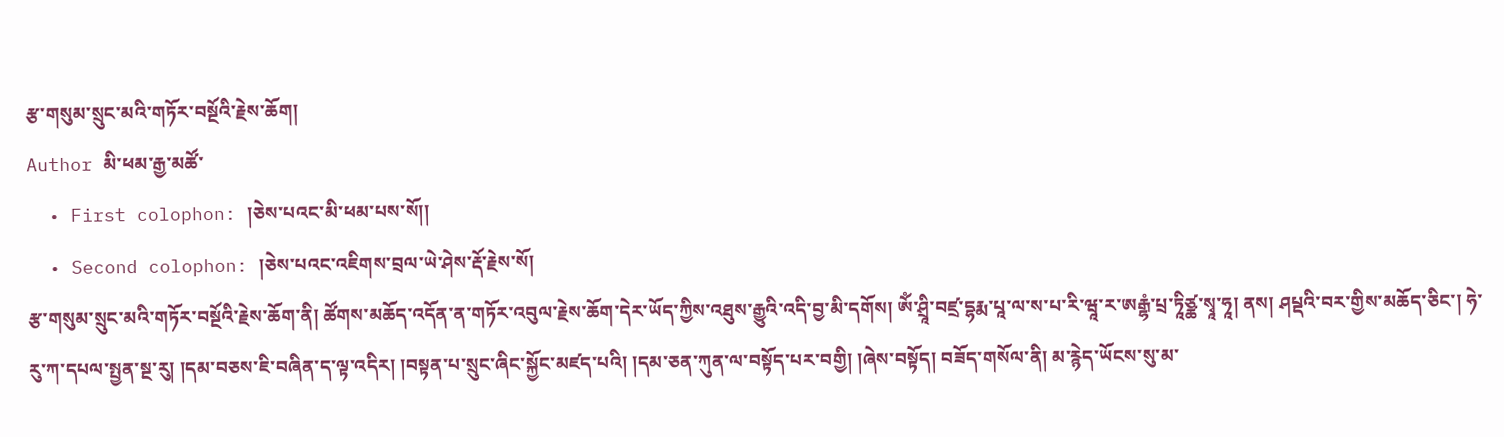རྩ་གསུམ་སྲུང་མའི་གཏོར་བསྔོའི་རྗེས་ཆོག།
Author མི་ཕམ་རྒྱ་མཚོ་
  • First colophon: །ཅེས་པའང་མི་ཕམ་པས་སོ།།
  • Second colophon: །ཅེས་པའང་འཇིགས་བྲལ་ཡེ་ཤེས་རྡོ་རྗེས་སོ།
རྩ་གསུམ་སྲུང་མའི་གཏོར་བསྔོའི་རྗེས་ཆོག་ནི། ཚོགས་མཆོད་འདོན་ན་གཏོར་འབུལ་རྗེས་ཆོག་དེར་ཡོད་ཀྱིས་འཐུས་རྒྱུའི་འདི་བྱ་མི་དགོས། ཨོཾ་ཤྲཱི་བཛྲ་དྷརྨ་པཱ་ལ་ས་པ་རི་ཝཱ་ར་ཨརྒྷཾ་པྲ་ཏཱིཙྪ་སྭཱ་ཧཱ། ནས། ཤཔྡའི་བར་གྱིས་མཆོད་ཅིང་། ཧེ་རུ་ཀ་དཔལ་སྤྱན་སྔ་རུ། །དམ་བཅས་ཇི་བཞིན་ད་ལྟ་འདིར། །བསྟན་པ་སྲུང་ཞིང་སྐྱོང་མཛད་པའི། །དམ་ཅན་ཀུན་ལ་བསྟོད་པར་བགྱི། །ཞེས་བསྟོད། བཟོད་གསོལ་ནི། མ་རྙེད་ཡོངས་སུ་མ་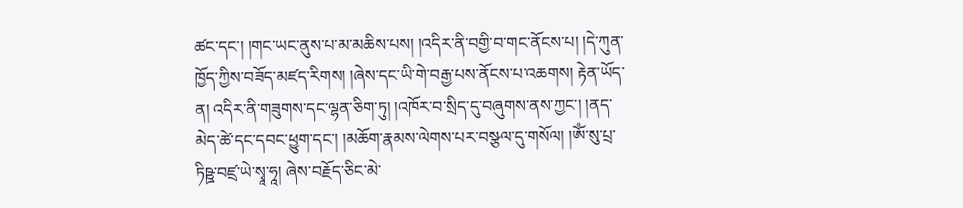ཚང་དང་། །གང་ཡང་ནུས་པ་མ་མཆིས་པས། །འདིར་ནི་བགྱི་བ་གང་ནོངས་པ། །དེ་ཀུན་ཁྱོད་ཀྱིས་བཟོད་མཛད་རིགས། །ཞེས་དང་ཡི་གེ་བརྒྱ་པས་ནོངས་པ་འཆགས། རྟེན་ཡོད་ན། འདིར་ནི་གཟུགས་དང་ལྷན་ཅིག་ཏུ། །འཁོར་བ་སྲིད་དུ་བཞུགས་ནས་ཀྱང་། །ནད་མེད་ཚེ་དང་དབང་ཕྱུག་དང་། །མཆོག་རྣམས་ལེགས་པར་བསྩལ་དུ་གསོལ། །ཨོཾ་སུ་པྲ་ཏིཥྛ་བཛྲ་ཡེ་སྭཱ་ཧཱ། ཞེས་བརྗོད་ཅིང་མེ་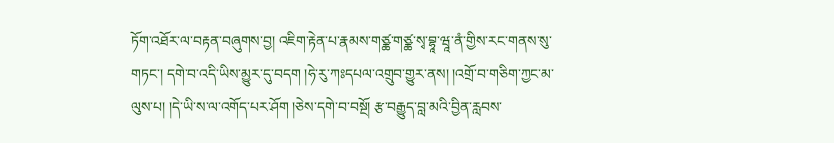ཏོག་འཐོར་ལ་བརྟན་བཞུགས་བྱ། འཇིག་རྟེན་པ་རྣམས་གཙྪ་གཙྪ་སྭ་བྷཱ་ཝཱ་ནཾ་གྱིས་རང་གནས་སུ་གཏང་། དགེ་བ་འདི་ཡིས་མྱུར་དུ་བདག །ཧེ་རུ་ཀཿདཔལ་འགྲུབ་གྱུར་ནས། །འགྲོ་བ་གཅིག་ཀྱང་མ་ལུས་པ། །དེ་ཡི་ས་ལ་འགོད་པར་ཤོག །ཅེས་དགེ་བ་བསྔོ། རྩ་བརྒྱུད་བླ་མའི་བྱིན་རླབས་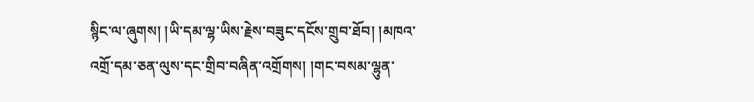སྙིང་ལ་ཞུགས། །ཡི་དམ་ལྷ་ཡིས་རྗེས་བཟུང་དངོས་གྲུབ་ཐོབ། །མཁའ་འགྲོ་དམ་ཅན་ལུས་དང་གྲིབ་བཞིན་འགྲོགས། །གང་བསམ་ལྷུན་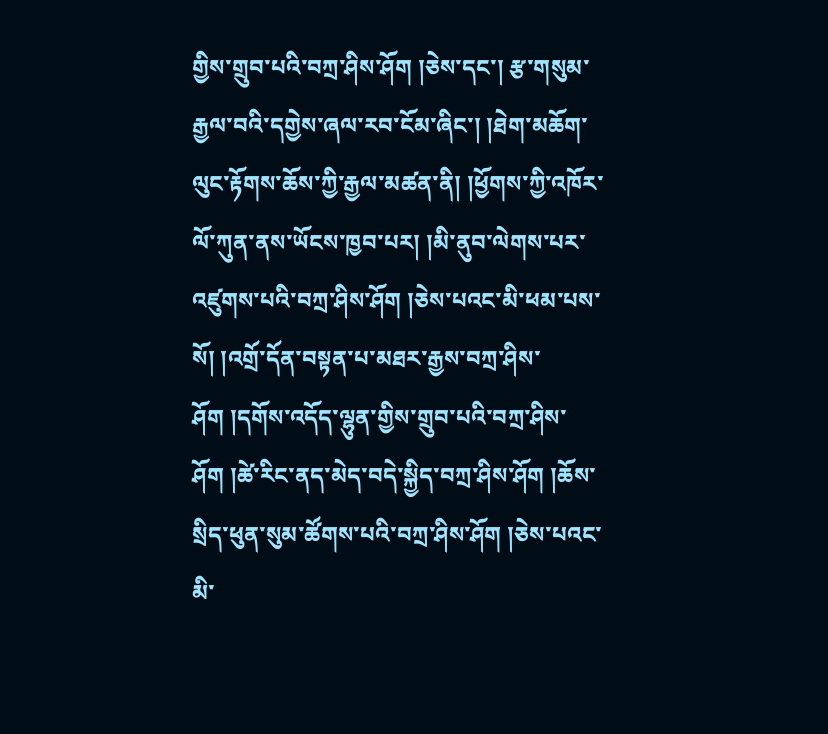གྱིས་གྲུབ་པའི་བཀྲ་ཤིས་ཤོག །ཅེས་དང་། རྩ་གསུམ་རྒྱལ་བའི་དགྱེས་ཞལ་རབ་ངོམ་ཞིང་། །ཐེག་མཆོག་ལུང་རྟོགས་ཆོས་ཀྱི་རྒྱལ་མཚན་ནི། །ཕྱོགས་ཀྱི་འཁོར་ལོ་ཀུན་ནས་ཡོངས་ཁྱབ་པར། །མི་ནུབ་ལེགས་པར་འཛུགས་པའི་བཀྲ་ཤིས་ཤོག །ཅེས་པའང་མི་ཕམ་པས་སོ། །འགྲོ་དོན་བསྟན་པ་མཐར་རྒྱས་བཀྲ་ཤིས་ཤོག །དགོས་འདོད་ལྷུན་གྱིས་གྲུབ་པའི་བཀྲ་ཤིས་ཤོག །ཚེ་རིང་ནད་མེད་བདེ་སྐྱིད་བཀྲ་ཤིས་ཤོག །ཆོས་སྲིད་ཕུན་སུམ་ཚོགས་པའི་བཀྲ་ཤིས་ཤོག །ཅེས་པའང་མི་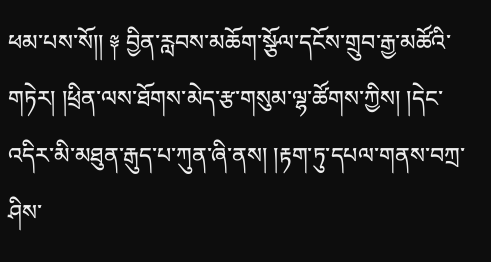ཕམ་པས་སོ།། ༈ བྱིན་རླབས་མཆོག་སྩོལ་དངོས་གྲུབ་རྒྱ་མཚོའི་གཏེར། །ཕྲིན་ལས་ཐོགས་མེད་རྩ་གསུམ་ལྷ་ཚོགས་ཀྱིས། །དེང་འདིར་མི་མཐུན་རྒུད་པ་ཀུན་ཞི་ནས། །རྟག་ཏུ་དཔལ་གནས་བཀྲ་ཤིས་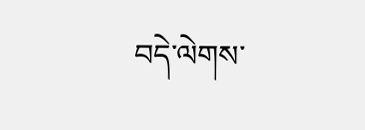བདེ་ལེགས་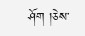ཤོག །ཅེས་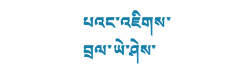པའང་འཇིགས་བྲལ་ཡེ་ཤེས་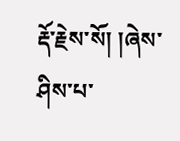རྡོ་རྗེས་སོ། །ཞེས་ཤིས་པ་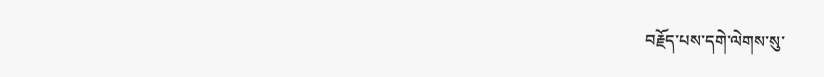བརྗོད་པས་དགེ་ལེགས་སུ་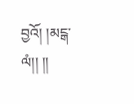བྱའོ། །མངྒ་ལཾ།། །།